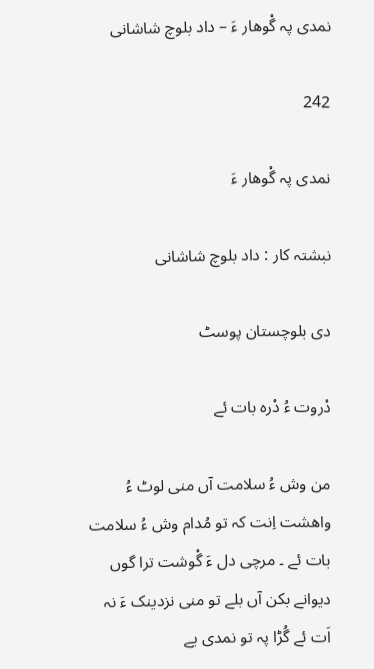نمدی پہ گْوھار ءَ – داد بلوچ شاشانی

242

نمدی پہ گْوھار ءَ

نبشتہ کار : داد بلوچ شاشانی

دی بلوچستان پوسٹ

دْروت ءُ دْرہ بات ئے

من وش ءُ سلامت آں منی لوٹ ءُ واھشت اِنت کہ تو مُدام وش ءُ سلامت بات ئے ۔ مرچی دل ءَ گْوشت ترا گوں دیوانے بکن آں بلے تو منی نزدینک ءَ نہ اَت ئے گُڑا پہ تو نمدی یے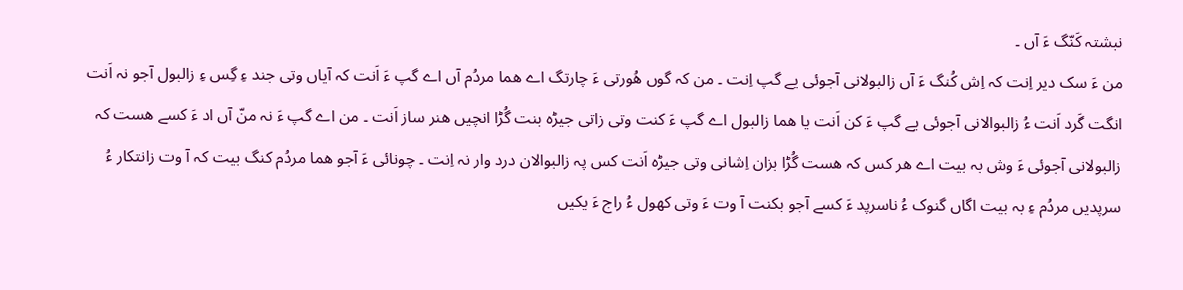نبشتہ کَنّگ ءَ آں ۔
من ءَ سک دیر اِنت کہ اِش کُنگ ءَ آں زالبولانی آجوئی یے گپ اِنت ۔ من کہ گوں ھُورتی ءَ چارتگ اے ھما مردُم آں اے گپ ءَ اَنت کہ آیاں وتی جند ءِ گِس ءِ زالبول آجو نہ اَنت انگت گَرد اَنت ءُ زالبوالانی آجوئی یے گپ ءَ کن اَنت یا ھما زالبول اے گپ ءَ کنت وتی زاتی جیڑہ بنت گُڑا انچیں ھنر ساز اَنت ۔ من اے گپ ءَ نہ منّ آں اد ءَ کسے ھست کہ زالبولانی آجوئی ءَ وش بہ بیت اے ھر کس کہ ھست گُڑا بزان اِشانی وتی جیڑہ اَنت کس پہ زالبوالان درد وار نہ اِنت ۔ چونائی ءَ آجو ھما مردُم کنگ بیت کہ آ وت زانتکار ءُ سرپدیں مردُم ءِ بہ بیت اگاں گنوک ءُ ناسرپد ءَ کسے آجو بکنت آ وت ءَ وتی کھول ءُ راج ءَ یکیں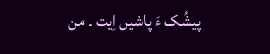پیشُک ءَ پاشیں اِیت ۔ من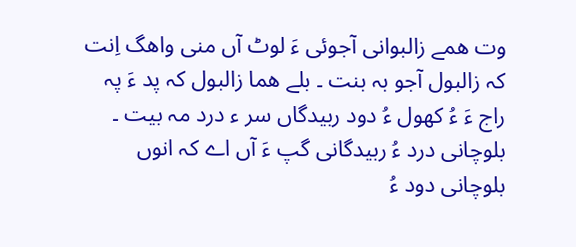وت ھمے زالبوانی آجوئی ءَ لوٹ آں منی واھگ اِنت کہ زالبول آجو بہ بنت ۔ بلے ھما زالبول کہ پد ءَ پہ راج ءَ ءُ کھول ءُ دود ربیدگاں سر ء درد مہ بیت ۔ بلوچانی درد ءُ ربیدگانی گپ ءَ آں اے کہ انوں بلوچانی دود ءُ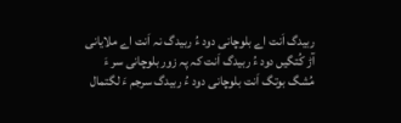ربیدگ اَنت اے بلوچانی دود ءُ ربیدگ نہ اَنت اے ملایانی آڑ کُتگیں دود ءُ ربیدگ اَنت کہ پہ زور بلوچانی سر ءَ مُشگ بوتگ اَنت بلوچانی دود ءُ ربیدگ سرجم ءَ لگتمال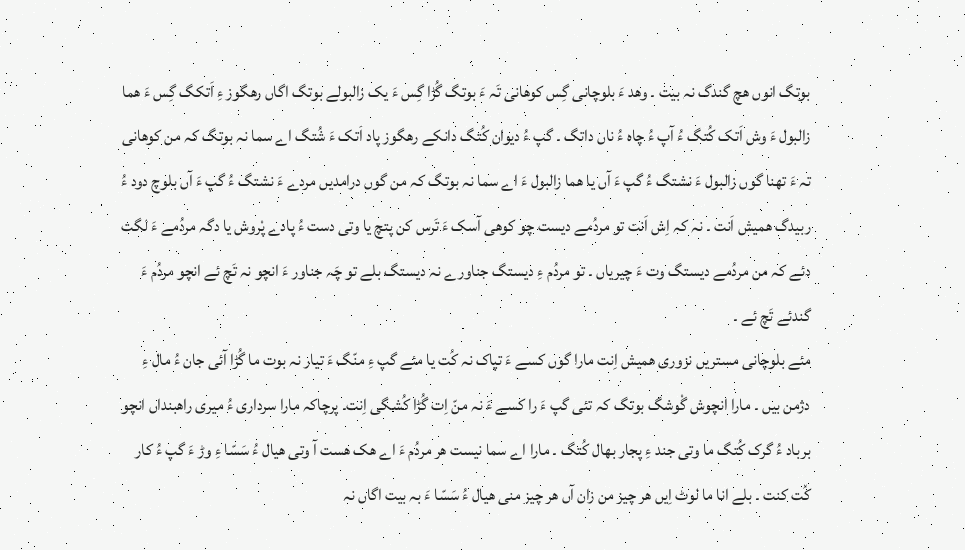بوتگ انوں ھچ گندگ نہ بیت ۔ وھد ءَ بلوچانی گِس کوھانی تَہ ءَ بوتگ گُڑا گِس ءَ یک زالبولے بوتگ اگاں رھگوز ءِ اَتکگ گِس ءَ ھما زالبول ءَ وش اَتک کُتگ ءُ آپ ءُ چاہ ءُ ناں داتگ ۔ گپ ءُ دیوان کُتگ دانکے رھگوز پاد اَتک ءَ شُتگ اے سما نہ بوتگ کہ من کوھانی تہ ءَ تھنا گوں زالبول ءَ نشتگ ءُ گپ ءَ آں یا ھما زالبول ءَ اے سما نہ بوتگ کہ من گوں درامدیں مردے ءَ نشتگ ءُ گپ ءَ آں بلوچ دود ءُ ربیدگ ھمیش اَنت ۔ نہ کہ اِش اَنت تو مردُمے دیست چو کوھی آسک ءَ تَرس کن پتچ یا وتی دست ءُ پادے پْروش یا دگہ مردُمے ءَ لگت دئے کہ من مردُمے دیستگ وت ءَ چیریاں ۔ تو مردُم ءِ دیستگ جناورے نہ دیستگ بلے تو چَہ جناور ءَ انچو نہ تَچ ئے انچو مردُم ءَ گندئے تَچ ئے ۔
مئے بلوچانی مستریں نزوری ھمیش اِنت مارا گوں کسے ءَ تپاک نہ کُت یا مئے گپ ءِ منّگ ءَ تیار نہ بوت ما گُڑا آئی جان ءُ مال ءِ دژمن بیں ۔ مارا انچوش گْوشگ بوتگ کہ تئی گپ ءَ را کسے ءَ نہ منّ اِت گُڑا کُشگی اِنت۔ پرچاکہ مارا سرداری ءُ میری راھبنداں انچو برباد ءُ گرک کُتگ ما وتی جند ءِ پجار بھال کُتگ ۔ مارا اے سما نیست ھر مردُم ءَ اے ھک ھست آ وتی ھیال ءُ سَسّا ءِ وڑ ءَ گپ ءُ کار کُت کنت ۔ بلے انا ما لوٹ اِیں ھر چیز من زان آں ھر چیز منی ھیال ءُ سَسّا ءَ بہ بیت اگاں نہ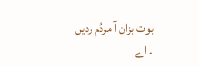بوت بزان آ مردُم ردیں ۔ اے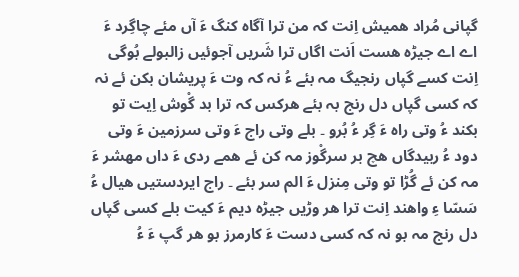گپانی مُراد ھمیش اِنت کہ من ترا آگاہ کنگ ءَ آں مئے چاگِرد ءَ اے اے جیڑہ ھست اَنت اگاں ترا شَریں آجوئیں زالبولے بُوگی اِنت کسے گپاں رنجیگ مہ بئے ءُ نہ کہ وت ءَ پریشان بکن ئے نہ کہ کسی گپاں دل رنج بہ بئے ھرکس کہ ترا بد گْوش اِیت تو بکند ءُ وتی راہ ءَ گِر ءُ بُرو ۔ بلے وتی راج ءَ وتی سرزمین ءَ وتی دود ءُ ربیدگاں ھچ بر سرگْوز مہ کن ئے ھمے ردی ءَ داں مھشر ءَ مہ کن ئے گُڑا تو وتی مِنزل ءَ الم سر بئے ۔ راج ایردستیں ھیال ءُ سَسّا ءِ واھند اِنت ترا ھر وڑیں جیڑہ دیم ءَ کیت بلے کسی گپاں دل رنج مہ بو نہ کہ کسی دست ءَ کارمرز بو ھر گپ ءَ ءُ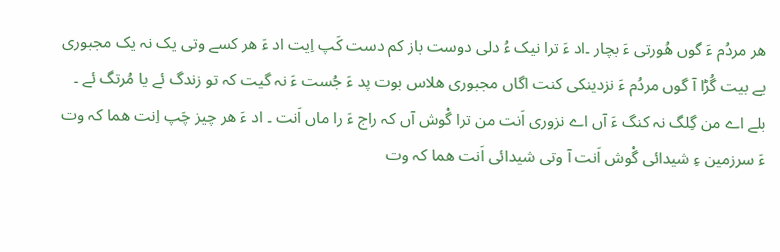ھر مردُم ءَ گوں ھُورتی ءَ بچار ۔اد ءَ ترا نیک ءُ دلی دوست باز کم دست کَپ اِیت اد ءَ ھر کسے وتی یک نہ یک مجبوری یے بیت گُڑا آ گوں مردُم ءَ نزدینکی کنت اگاں مجبوری ھلاس بوت پد ءَ جُست ءَ نہ گیت کہ تو زندگ ئے یا مُرتگ ئے ۔ بلے اے من گِلگ نہ کنگ ءَ آں اے نزوری اَنت من ترا گْوش آں کہ راج ءَ را ماں اَنت ۔ اد ءَ ھر چیز چَپ اِنت ھما کہ وت ءَ سرزمین ءِ شیدائی گْوش اَنت آ وتی شیدائی اَنت ھما کہ وت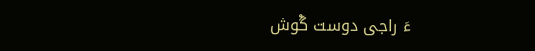ءَ راجی دوست گْوش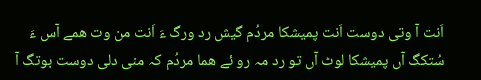اَنت آ وتی دوست اَنت پمیشکا مردُم گیش رد ورگ ءَ اَنت من وت ھمے آس ءَ سُتکگ آں پمیشکا لوٹ آں تو رد مہ رو ئے ھما مردُم کہ منی دلی دوست بوتگ آ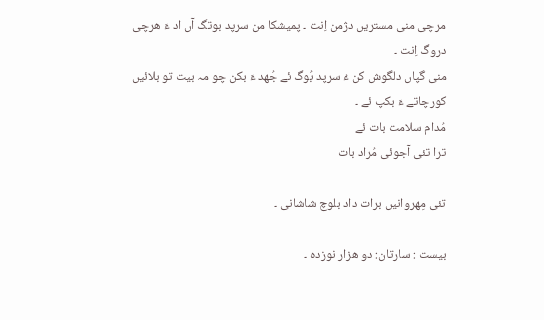مرچی منی مستریں دژمن اِنت ۔ پمیشکا من سرپد بوتگ آں اد ءَ ھرچی دروگ اِنت ۔
منی گپاں دلگوش کن ءُ سرپد بُوگ ئے جُھد ءَ بکن چو مہ بیت تو بلائیں کورچاتے ءَ بکپ ئے ۔
مُدام سلامت بات ئے
ترا تئی آجوئی مُراد بات

تئی مِھروانیں برات داد بلوچ شاشانی ۔

بیست : سارتان: دو ھزار نوزدہ ۔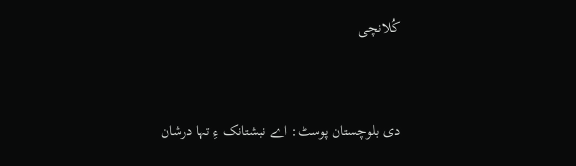کُلانچی


دی بلوچستان پوسٹ: اے نبشتانک ءِ تہا درشان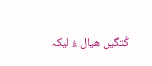کُتگیں ھیال ءُ لیکہ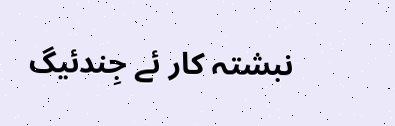نبشتہ کار ئے جِندئیگ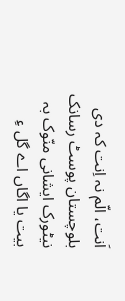اَنت، الّم نہ اِنت کہ دی بلوچستان پوسٹ رسانک نیٹورک ایشانی منّوک بہ بیت یا اگاں اے گل ءِ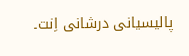پالیسیانی درشانی اِنت۔